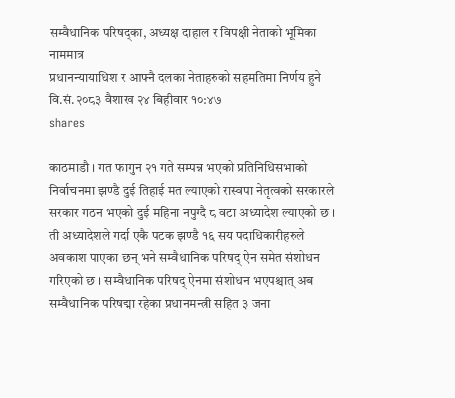सम्वैधानिक परिषद्का, अध्यक्ष दाहाल र विपक्षी नेताको भूमिका नाममात्र
प्रधानन्यायाधिश र आफ्नै दलका नेताहरुको सहमतिमा निर्णय हुने
वि.सं.२०८३ वैशाख २४ बिहीवार १०:४७
shares

काठमाडौ । गत फागुन २१ गते सम्पन्न भएको प्रतिनिधिसभाको निर्वाचनमा झण्डै दुई तिहाई मत ल्याएको रास्वपा नेतृत्वको सरकारले सरकार गठन भएको दुई महिना नपुग्दै ८ वटा अध्यादेश ल्याएको छ । ती अध्यादेशले गर्दा एकै पटक झण्डै १६ सय पदाधिकारीहरुले अवकाश पाएका छन् भने सम्वैधानिक परिषद् ऐन समेत संशोधन गरिएको छ । सम्वैधानिक परिषद् ऐनमा संशोधन भएपश्चात् अब सम्वैधानिक परिषद्मा रहेका प्रधानमन्त्री सहित ३ जना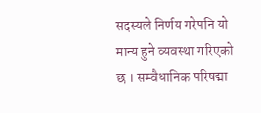सदस्यले निर्णय गरेपनि यो मान्य हुने व्यवस्था गरिएको छ । सम्वैधानिक परिषद्मा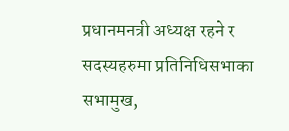प्रधानमनत्री अध्यक्ष रहने र सदस्यहरुमा प्रतिनिधिसभाका सभामुख,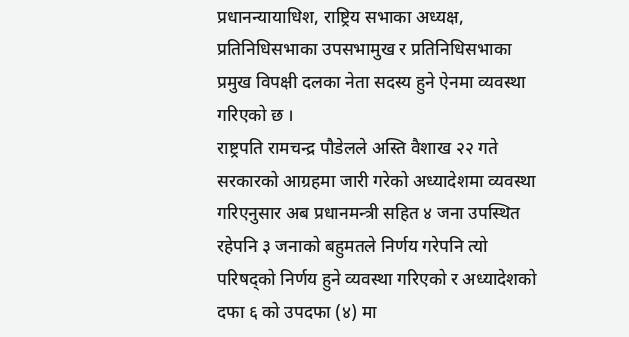प्रधानन्यायाधिश, राष्ट्रिय सभाका अध्यक्ष, प्रतिनिधिसभाका उपसभामुख र प्रतिनिधिसभाका प्रमुख विपक्षी दलका नेता सदस्य हुने ऐनमा व्यवस्था गरिएको छ ।
राष्ट्रपति रामचन्द्र पौडेलले अस्ति वैशाख २२ गते सरकारको आग्रहमा जारी गरेको अध्यादेशमा व्यवस्था गरिएनुसार अब प्रधानमन्त्री सहित ४ जना उपस्थित रहेपनि ३ जनाको बहुमतले निर्णय गरेपनि त्यो परिषद्को निर्णय हुने व्यवस्था गरिएको र अध्यादेशको दफा ६ को उपदफा (४) मा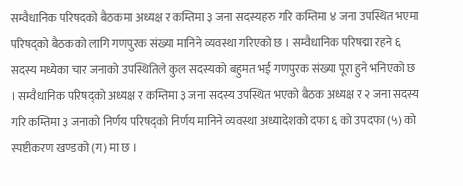सम्वैधानिक परिषदको बैठकमा अध्यक्ष र कम्तिमा ३ जना सदस्यहरु गरि कम्तिमा ४ जना उपस्थित भएमा परिषद्को बैठकको लागि गणपुरक संख्या मानिने व्यवस्था गरिएको छ । सम्वैधानिक परिषद्मा रहने ६ सदस्य मध्येका चार जनाको उपस्थितिले कुल सदस्यको बहुमत भई गणपुरक संख्या पूरा हुने भनिएको छ । सम्वैधानिक परिषद्को अध्यक्ष र कम्तिमा ३ जना सदस्य उपस्थित भएको बैठक अध्यक्ष र २ जना सदस्य गरि कम्तिमा ३ जनाको निर्णय परिषद्को निर्णय मानिने व्यवस्था अध्यादेशको दफा ६ को उपदफा (५) को स्पष्टीकरण खण्डको (ग) मा छ ।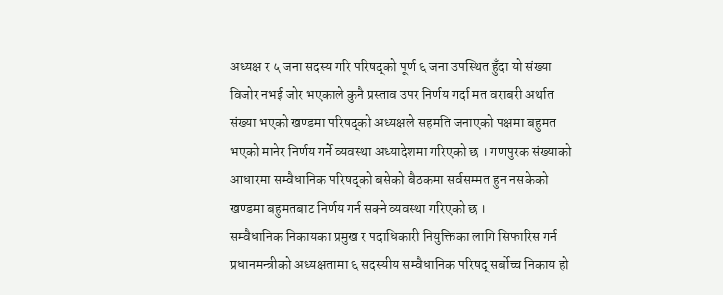अध्यक्ष र ५ जना सदस्य गरि परिषद्को पूर्ण ६ जना उपस्थित हुँदा यो संख्या विजोर नभई जोर भएकाले कुनै प्रस्ताव उपर निर्णय गर्दा मत वराबरी अर्थात संख्या भएको खण्डमा परिषद्को अध्यक्षले सहमति जनाएको पक्षमा बहुमत भएको मानेर निर्णय गर्ने व्यवस्था अध्यादेशमा गरिएको छ । गणपुरक संख्याको आधारमा सम्वैधानिक परिषद्को बसेको बैठकमा सर्वसम्मत हुन नसकेको खण्डमा बहुमतबाट निर्णय गर्न सक्ने व्यवस्था गरिएको छ ।
सम्वैधानिक निकायका प्रमुख र पदाधिकारी नियुक्तिका लागि सिफारिस गर्न प्रधानमन्त्रीको अध्यक्षतामा ६ सदस्यीय सम्वैधानिक परिषद् सर्बोच्च निकाय हो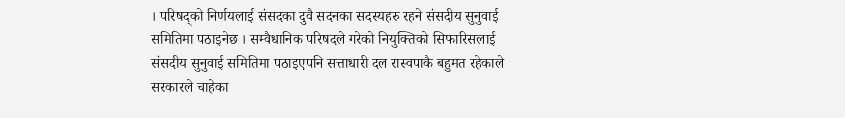। परिषद्को निर्णयलाई संसदका दुवै सदनका सदस्यहरु रहने संसदीय सुनुवाई समितिमा पठाइनेछ । सम्वैधानिक परिषदले गरेको नियुक्तिको सिफारिसलाई संसदीय सुनुवाई समितिमा पठाइएपनि सत्ताधारी दल रास्वपाकै बहुमत रहेकाले सरकारले चाहेका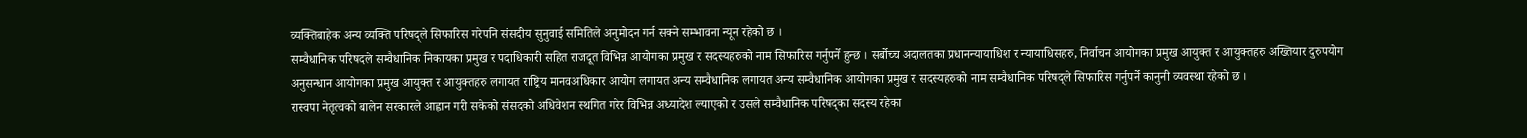व्यक्तिबाहेक अन्य व्यक्ति परिषद्ले सिफारिस गरेपनि संसदीय सुनुवाई समितिले अनुमोदन गर्न सक्ने सम्भावना न्यून रहेको छ ।
सम्वैधानिक परिषदले सम्वैधानिक निकायका प्रमुख र पदाधिकारी सहित राजदूत विभिन्न आयोगका प्रमुख र सदस्यहरुको नाम सिफारिस गर्नुपर्ने हुन्छ । सर्बोच्च अदालतका प्रधानन्यायाधिश र न्यायाधिसहरु, निर्वाचन आयोगका प्रमुख आयुक्त र आयुक्तहरु अख्तियार दुरुपयोग अनुसन्धान आयोगका प्रमुख आयुक्त र आयुक्तहरु लगायत राष्ट्रिय मानवअधिकार आयोग लगायत अन्य सम्वैधानिक लगायत अन्य सम्वैधानिक आयोगका प्रमुख र सदस्यहरुको नाम सम्वैधानिक परिषद्ले सिफारिस गर्नुपर्ने कानुनी व्यवस्था रहेको छ ।
रास्वपा नेतृत्वको बालेन सरकारले आह्वान गरी सकेको संसदको अधिवेशन स्थगित गरेर विभिन्न अध्यादेश ल्याएको र उसले सम्वैधानिक परिषद्का सदस्य रहेका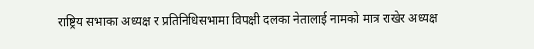राष्ट्रिय सभाका अध्यक्ष र प्रतिनिधिसभामा विपक्षी दलका नेतालाई नामको मात्र राखेर अध्यक्ष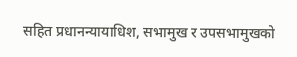सहित प्रधानन्यायाधिश, सभामुख र उपसभामुखको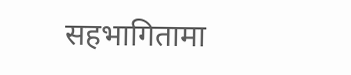सहभागितामा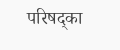परिषद्का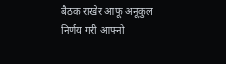बैठक राखेर आफू अनूकुल निर्णय गरी आफ्नो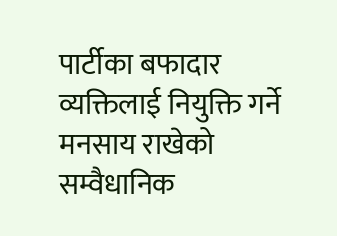पार्टीका बफादार व्यक्तिलाई नियुक्ति गर्ने मनसाय राखेको सम्वैधानिक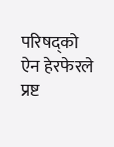परिषद्को ऐन हेरफेरले प्रष्ट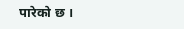पारेको छ ।